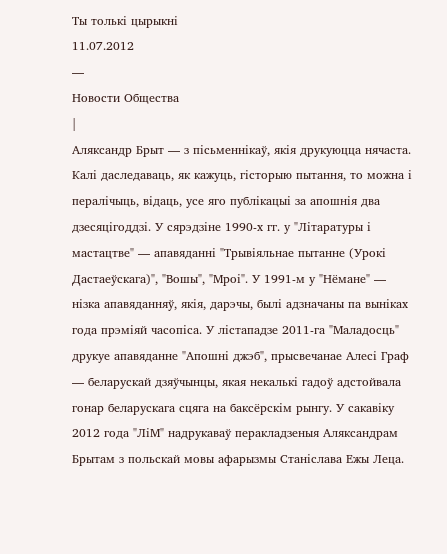Ты толькі цырыкні
11.07.2012
—
Новости Общества
|
Аляксандр Брыт — з пісьменнікаў, якія друкуюцца нячаста. Калі даследаваць, як кажуць, гісторыю пытання, то можна і пералічыць, відаць, усе яго публікацыі за апошнія два дзесяцігоддзі. У сярэдзіне 1990-х гг. у "Літаратуры і мастацтве" — апавяданні "Трывіяльнае пытанне (Урокі Дастаеўскага)", "Вошы", "Мроі". У 1991-м у "Нёмане" — нізка апавяданняў, якія, дарэчы, былі адзначаны па выніках года прэміяй часопіса. У лістападзе 2011-га "Маладосць" друкуе апавяданне "Апошні джэб", прысвечанае Алесі Граф — беларускай дзяўчынцы, якая некалькі гадоў адстойвала гонар беларускага сцяга на баксёрскім рынгу. У сакавіку 2012 года "ЛіМ" надрукаваў перакладзеныя Аляксандрам Брытам з польскай мовы афарызмы Станіслава Ежы Леца.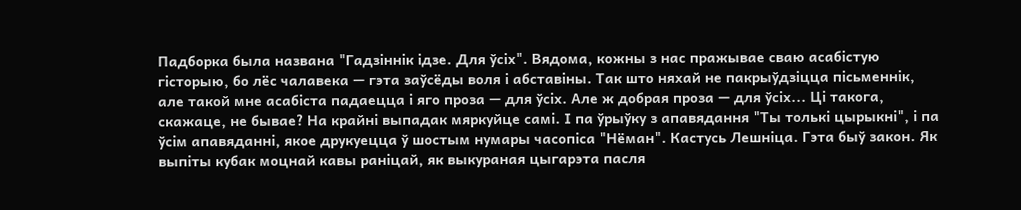Падборка была названа "Гадзіннік ідзе. Для ўсіх". Вядома, кожны з нас пражывае сваю асабістую гісторыю, бо лёс чалавека — гэта заўсёды воля і абставіны. Так што няхай не пакрыўдзіцца пісьменнік, але такой мне асабіста падаецца і яго проза — для ўсіх. Але ж добрая проза — для ўсіх... Ці такога, скажаце, не бывае? На крайні выпадак мяркуйце самі. І па ўрыўку з апавядання "Ты толькі цырыкні", і па ўсім апавяданні, якое друкуецца ў шостым нумары часопіса "Нёман". Кастусь Лешніца. Гэта быў закон. Як выпіты кубак моцнай кавы раніцай, як выкураная цыгарэта пасля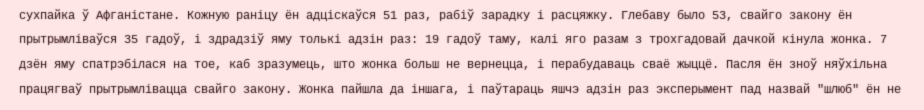сухпайка ў Афганістане. Кожную раніцу ён адціскаўся 51 раз, рабіў зарадку і расцяжку. Глебаву было 53, свайго закону ён прытрымліваўся 35 гадоў, і здрадзіў яму толькі адзін раз: 19 гадоў таму, калі яго разам з трохгадовай дачкой кінула жонка. 7 дзён яму спатрэбілася на тое, каб зразумець, што жонка больш не вернецца, і перабудаваць сваё жыццё. Пасля ён зноў няўхільна працягваў прытрымлівацца свайго закону. Жонка пайшла да іншага, і паўтараць яшчэ адзін раз эксперымент пад назвай "шлюб" ён не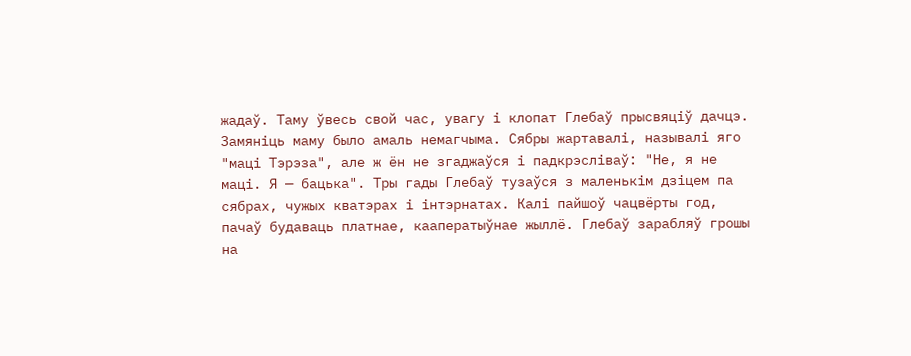жадаў. Таму ўвесь свой час, увагу і клопат Глебаў прысвяціў дачцэ. Замяніць маму было амаль немагчыма. Сябры жартавалі, называлі яго "маці Тэрэза", але ж ён не згаджаўся і падкрэсліваў: "Не, я не маці. Я — бацька". Тры гады Глебаў тузаўся з маленькім дзіцем па сябрах, чужых кватэрах і інтэрнатах. Калі пайшоў чацвёрты год, пачаў будаваць платнае, кааператыўнае жыллё. Глебаў зарабляў грошы на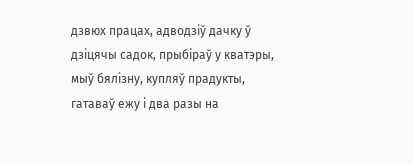дзвюх працах, адводзіў дачку ў дзіцячы садок, прыбіраў у кватэры, мыў бялізну, купляў прадукты, гатаваў ежу і два разы на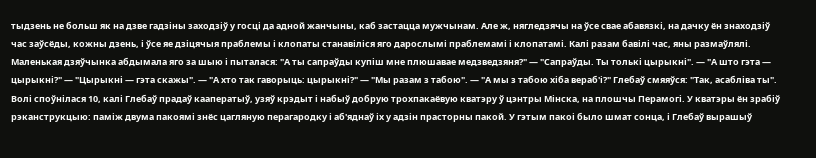тыдзень не больш як на дзве гадзіны заходзіў у госці да адной жанчыны, каб застацца мужчынам. Але ж, нягледзячы на ўсе свае абавязкі, на дачку ён знаходзіў час заўсёды, кожны дзень, і ўсе яе дзіцячыя праблемы і клопаты станавіліся яго дарослымі праблемамі і клопатамі. Калі разам бавілі час, яны размаўлялі. Маленькая дзяўчынка абдымала яго за шыю і пыталася: "А ты сапраўды купіш мне плюшавае медзведзяня?" — "Сапраўды. Ты толькі цырыкні". — "А што гэта — цырыкні?" — "Цырыкні — гэта скажы". — "А хто так гаворыць: цырыкні?" — "Мы разам з табою". — "А мы з табою хіба вераб'і?" Глебаў смяяўся: "Так, асабліва ты". Волі споўнілася 10, калі Глебаў прадаў кааператыў, узяў крэдыт і набыў добрую трохпакаёвую кватэру ў цэнтры Мінска, на плошчы Перамогі. У кватэры ён зрабіў рэканструкцыю: паміж двума пакоямі знёс цагляную перагародку і аб'яднаў іх у адзін прасторны пакой. У гэтым пакоі было шмат сонца, і Глебаў вырашыў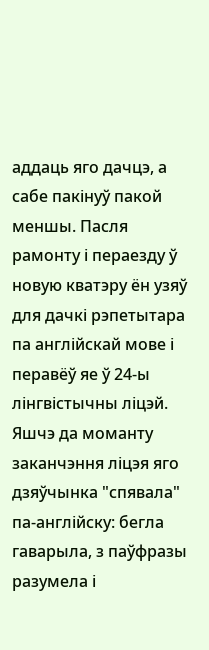аддаць яго дачцэ, а сабе пакінуў пакой меншы. Пасля рамонту і пераезду ў новую кватэру ён узяў для дачкі рэпетытара па англійскай мове і перавёў яе ў 24-ы лінгвістычны ліцэй. Яшчэ да моманту заканчэння ліцэя яго дзяўчынка "спявала" па-англійску: бегла гаварыла, з паўфразы разумела і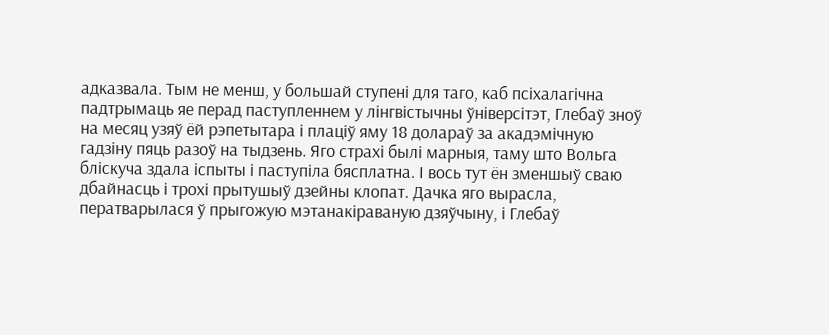адказвала. Тым не менш, у большай ступені для таго, каб псіхалагічна падтрымаць яе перад паступленнем у лінгвістычны ўніверсітэт, Глебаў зноў на месяц узяў ёй рэпетытара і плаціў яму 18 долараў за акадэмічную гадзіну пяць разоў на тыдзень. Яго страхі былі марныя, таму што Вольга бліскуча здала іспыты і паступіла бясплатна. І вось тут ён зменшыў сваю дбайнасць і трохі прытушыў дзейны клопат. Дачка яго вырасла, ператварылася ў прыгожую мэтанакіраваную дзяўчыну, і Глебаў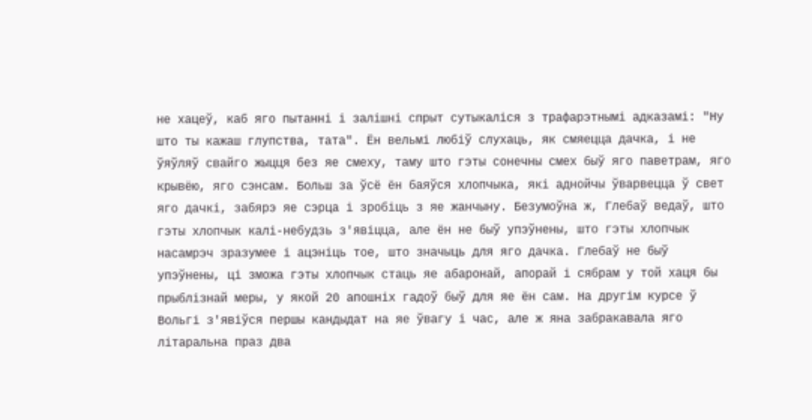не хацеў, каб яго пытанні і залішні спрыт сутыкаліся з трафарэтнымі адказамі: "Ну што ты кажаш глупства, тата". Ён вельмі любіў слухаць, як смяецца дачка, і не ўяўляў свайго жыцця без яе смеху, таму што гэты сонечны смех быў яго паветрам, яго крывёю, яго сэнсам. Больш за ўсё ён баяўся хлопчыка, які аднойчы ўварвецца ў свет яго дачкі, забярэ яе сэрца і зробіць з яе жанчыну. Безумоўна ж, Глебаў ведаў, што гэты хлопчык калі-небудзь з'явіцца, але ён не быў упэўнены, што гэты хлопчык насамрэч зразумее і ацэніць тое, што значыць для яго дачка. Глебаў не быў упэўнены, ці зможа гэты хлопчык стаць яе абаронай, апорай і сябрам у той хаця бы прыблізнай меры, у якой 20 апошніх гадоў быў для яе ён сам. На другім курсе ў Вольгі з'явіўся першы кандыдат на яе ўвагу і час, але ж яна забракавала яго літаральна праз два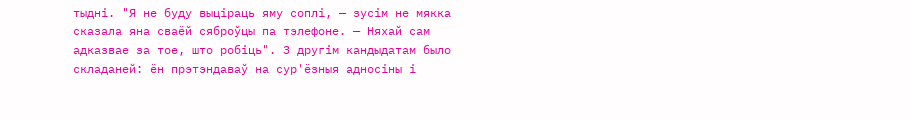тыдні. "Я не буду выціраць яму соплі, — зусім не мякка сказала яна сваёй сяброўцы па тэлефоне. — Няхай сам адказвае за тое, што робіць". З другім кандыдатам было складаней: ён прэтэндаваў на сур'ёзныя адносіны і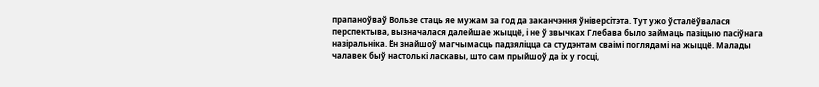прапаноўваў Вользе стаць яе мужам за год да заканчэння ўніверсітэта. Тут ужо ўсталёўвалася перспектыва, вызначалася далейшае жыццё, і не ў звычках Глебава было займаць пазіцыю пасіўнага назіральніка. Ён знайшоў магчымасць падзяліцца са студэнтам сваімі поглядамі на жыццё. Малады чалавек быў настолькі ласкавы, што сам прыйшоў да іх у госці,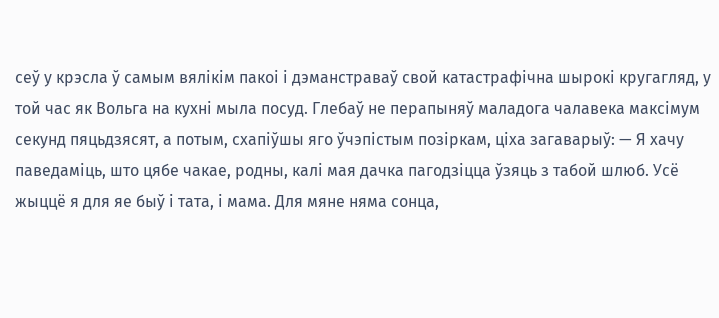сеў у крэсла ў самым вялікім пакоі і дэманстраваў свой катастрафічна шырокі кругагляд, у той час як Вольга на кухні мыла посуд. Глебаў не перапыняў маладога чалавека максімум секунд пяцьдзясят, а потым, схапіўшы яго ўчэпістым позіркам, ціха загаварыў: — Я хачу паведаміць, што цябе чакае, родны, калі мая дачка пагодзіцца ўзяць з табой шлюб. Усё жыццё я для яе быў і тата, і мама. Для мяне няма сонца,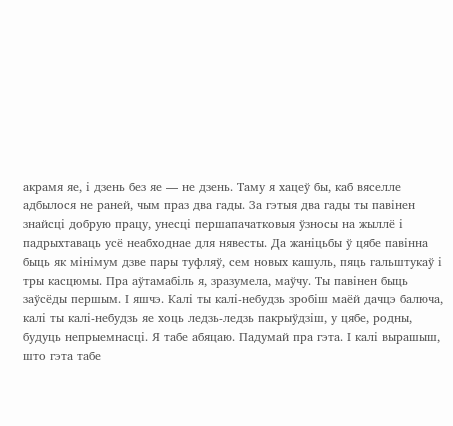акрамя яе, і дзень без яе — не дзень. Таму я хацеў бы, каб вяселле адбылося не раней, чым праз два гады. За гэтыя два гады ты павінен знайсці добрую працу, унесці першапачатковыя ўзносы на жыллё і падрыхтаваць усё неабходнае для нявесты. Да жаніцьбы ў цябе павінна быць як мінімум дзве пары туфляў, сем новых кашуль, пяць гальштукаў і тры касцюмы. Пра аўтамабіль я, зразумела, маўчу. Ты павінен быць заўсёды першым. І яшчэ. Калі ты калі-небудзь зробіш маёй дачцэ балюча, калі ты калі-небудзь яе хоць ледзь-ледзь пакрыўдзіш, у цябе, родны, будуць непрыемнасці. Я табе абяцаю. Падумай пра гэта. І калі вырашыш, што гэта табе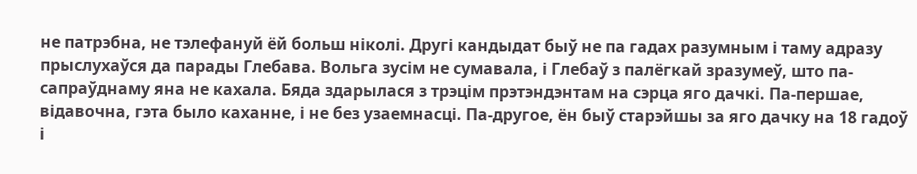не патрэбна, не тэлефануй ёй больш ніколі. Другі кандыдат быў не па гадах разумным і таму адразу прыслухаўся да парады Глебава. Вольга зусім не сумавала, і Глебаў з палёгкай зразумеў, што па-сапраўднаму яна не кахала. Бяда здарылася з трэцім прэтэндэнтам на сэрца яго дачкі. Па-першае, відавочна, гэта было каханне, і не без узаемнасці. Па-другое, ён быў старэйшы за яго дачку на 18 гадоў і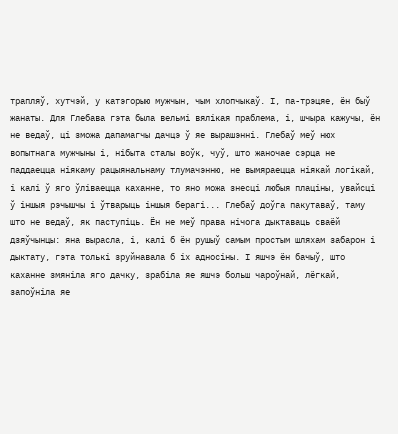трапляў, хутчэй, у катэгорыю мужчын, чым хлопчыкаў. І, па-трэцяе, ён быў жанаты. Для Глебава гэта была вельмі вялікая праблема, і, шчыра кажучы, ён не ведаў, ці зможа дапамагчы дачцэ ў яе вырашэнні. Глебаў меў нюх вопытнага мужчыны і, нібыта сталы воўк, чуў, што жаночае сэрца не паддаецца ніякаму рацыянальнаму тлумачэнню, не вымяраецца ніякай логікай, і калі ў яго ўліваецца каханне, то яно можа знесці любыя плаціны, увайсці ў іншыя рэчышчы і ўтварыць іншыя берагі... Глебаў доўга пакутаваў, таму што не ведаў, як паступіць. Ён не меў права нічога дыктаваць сваёй дзяўчынцы: яна вырасла, і, калі б ён рушыў самым простым шляхам забарон і дыктату, гэта толькі зруйнавала б іх адносіны. І яшчэ ён бачыў, што каханне змяніла яго дачку, зрабіла яе яшчэ больш чароўнай, лёгкай, запоўніла яе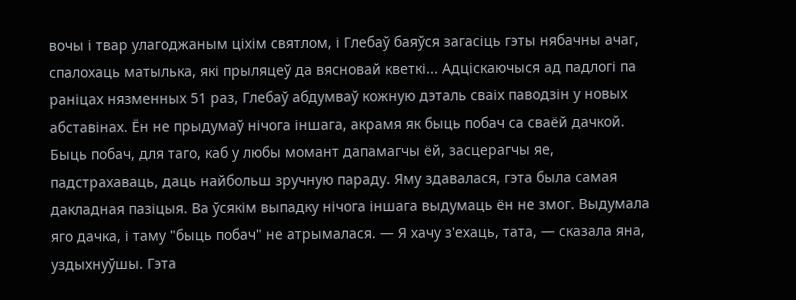вочы і твар улагоджаным ціхім святлом, і Глебаў баяўся загасіць гэты нябачны ачаг, спалохаць матылька, які прыляцеў да вясновай кветкі... Адціскаючыся ад падлогі па раніцах нязменных 51 раз, Глебаў абдумваў кожную дэталь сваіх паводзін у новых абставінах. Ён не прыдумаў нічога іншага, акрамя як быць побач са сваёй дачкой. Быць побач, для таго, каб у любы момант дапамагчы ёй, засцерагчы яе, падстрахаваць, даць найбольш зручную параду. Яму здавалася, гэта была самая дакладная пазіцыя. Ва ўсякім выпадку нічога іншага выдумаць ён не змог. Выдумала яго дачка, і таму "быць побач" не атрымалася. — Я хачу з'ехаць, тата, — сказала яна, уздыхнуўшы. Гэта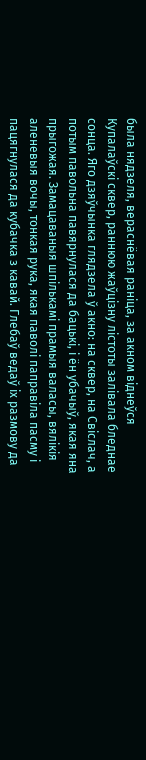была нядзеля, вераснёвая раніца, за акном віднеўся Купалаўскі сквер, раннюю жаўцізну лістоты залівала бледнае сонца. Яго дзяўчынка глядзела ў акно: на сквер, на Свіслач, а потым павольна павярнулася да бацькі, і ён убачыў, якая яна прыгожая. Замацаваныя шпількамі прамыя валасы, вялікія аленевыя вочы, тонкая рука, якая паволі паправіла пасму і пацягнулася да кубачка з кавай. Глебаў ведаў іх размову да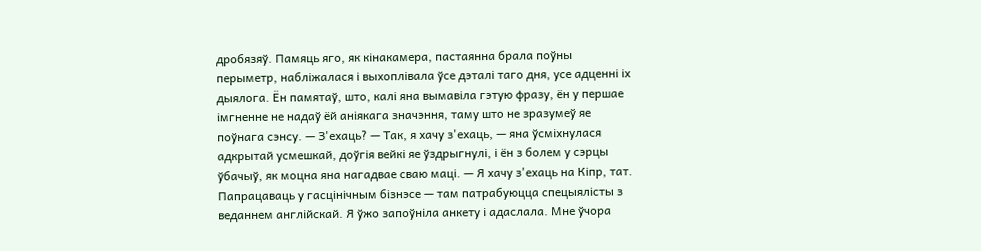дробязяў. Памяць яго, як кінакамера, пастаянна брала поўны перыметр, набліжалася і выхоплівала ўсе дэталі таго дня, усе адценні іх дыялога. Ён памятаў, што, калі яна вымавіла гэтую фразу, ён у першае імгненне не надаў ёй аніякага значэння, таму што не зразумеў яе поўнага сэнсу. — З'ехаць? — Так, я хачу з'ехаць, — яна ўсміхнулася адкрытай усмешкай, доўгія вейкі яе ўздрыгнулі, і ён з болем у сэрцы ўбачыў, як моцна яна нагадвае сваю маці. — Я хачу з'ехаць на Кіпр, тат. Папрацаваць у гасцінічным бізнэсе — там патрабуюцца спецыялісты з веданнем англійскай. Я ўжо запоўніла анкету і адаслала. Мне ўчора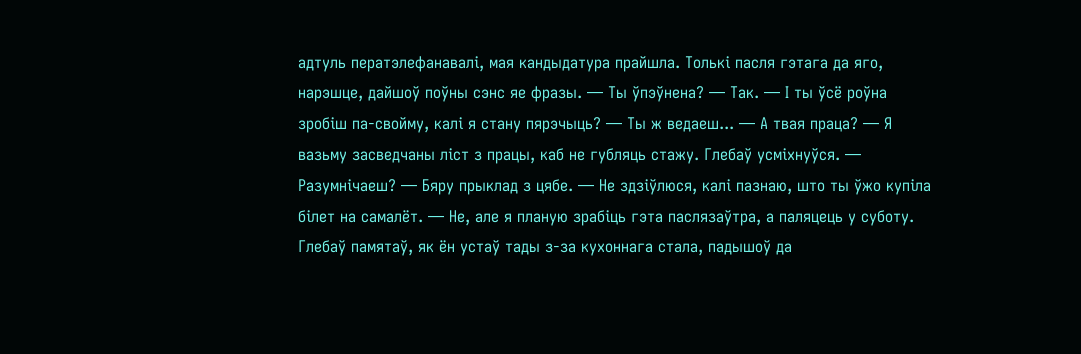адтуль ператэлефанавалі, мая кандыдатура прайшла. Толькі пасля гэтага да яго, нарэшце, дайшоў поўны сэнс яе фразы. — Ты ўпэўнена? — Так. — І ты ўсё роўна зробіш па-свойму, калі я стану пярэчыць? — Ты ж ведаеш... — А твая праца? — Я вазьму засведчаны ліст з працы, каб не губляць стажу. Глебаў усміхнуўся. — Разумнічаеш? — Бяру прыклад з цябе. — Не здзіўлюся, калі пазнаю, што ты ўжо купіла білет на самалёт. — Не, але я планую зрабіць гэта паслязаўтра, а паляцець у суботу. Глебаў памятаў, як ён устаў тады з-за кухоннага стала, падышоў да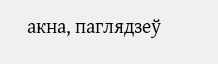акна, паглядзеў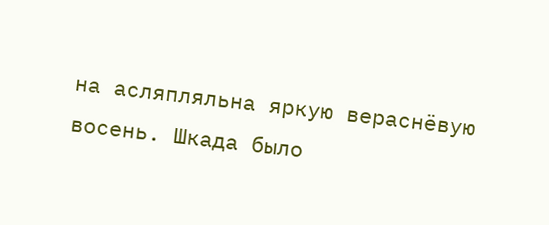на асляпляльна яркую вераснёвую восень. Шкада было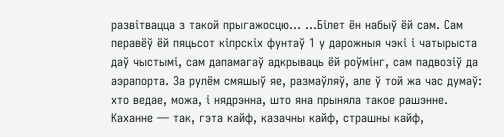развітвацца з такой прыгажосцю... ...Білет ён набыў ёй сам. Сам перавёў ёй пяцьсот кіпрскіх фунтаў 1 у дарожныя чэкі і чатырыста даў чыстымі, сам дапамагаў адкрываць ёй роўмінг, сам падвозіў да аэрапорта. За рулём смяшыў яе, размаўляў, але ў той жа час думаў: хто ведае, можа, і нядрэнна, што яна прыняла такое рашэнне. Каханне — так, гэта кайф, казачны кайф, страшны кайф,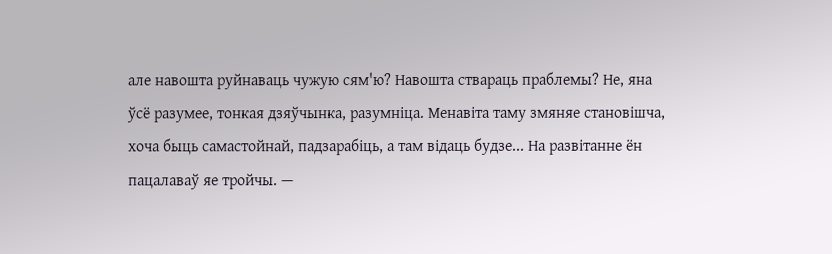але навошта руйнаваць чужую сям'ю? Навошта ствараць праблемы? Не, яна ўсё разумее, тонкая дзяўчынка, разумніца. Менавіта таму змяняе становішча, хоча быць самастойнай, падзарабіць, а там відаць будзе... На развітанне ён пацалаваў яе тройчы. —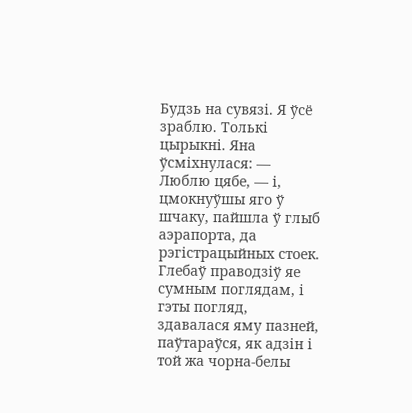Будзь на сувязі. Я ўсё зраблю. Толькі цырыкні. Яна ўсміхнулася: — Люблю цябе, — і, цмокнуўшы яго ў шчаку, пайшла ў глыб аэрапорта, да рэгістрацыйных стоек. Глебаў праводзіў яе сумным поглядам, і гэты погляд, здавалася яму пазней, паўтараўся, як адзін і той жа чорна-белы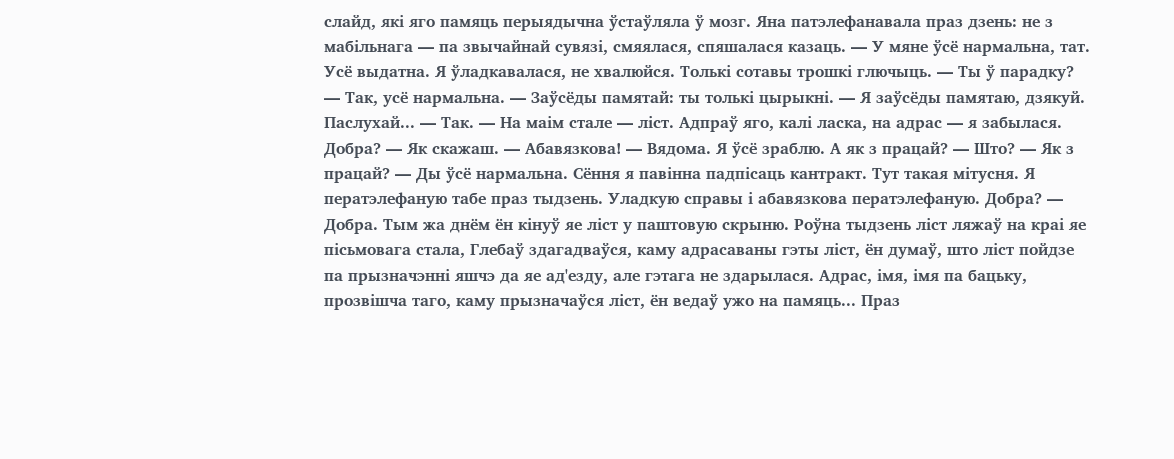слайд, які яго памяць перыядычна ўстаўляла ў мозг. Яна патэлефанавала праз дзень: не з мабільнага — па звычайнай сувязі, смяялася, спяшалася казаць. — У мяне ўсё нармальна, тат. Усё выдатна. Я ўладкавалася, не хвалюйся. Толькі сотавы трошкі глючыць. — Ты ў парадку? — Так, усё нармальна. — Заўсёды памятай: ты толькі цырыкні. — Я заўсёды памятаю, дзякуй. Паслухай... — Так. — На маім стале — ліст. Адпраў яго, калі ласка, на адрас — я забылася. Добра? — Як скажаш. — Абавязкова! — Вядома. Я ўсё зраблю. А як з працай? — Што? — Як з працай? — Ды ўсё нармальна. Сёння я павінна падпісаць кантракт. Тут такая мітусня. Я ператэлефаную табе праз тыдзень. Уладкую справы і абавязкова ператэлефаную. Добра? — Добра. Тым жа днём ён кінуў яе ліст у паштовую скрыню. Роўна тыдзень ліст ляжаў на краі яе пісьмовага стала, Глебаў здагадваўся, каму адрасаваны гэты ліст, ён думаў, што ліст пойдзе па прызначэнні яшчэ да яе ад'езду, але гэтага не здарылася. Адрас, імя, імя па бацьку, прозвішча таго, каму прызначаўся ліст, ён ведаў ужо на памяць... Праз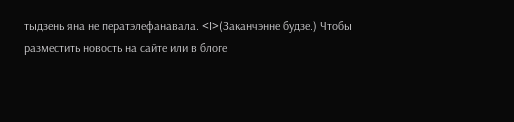тыдзень яна не ператэлефанавала. <І>(Заканчэнне будзе.) Чтобы разместить новость на сайте или в блоге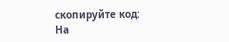скопируйте код:
На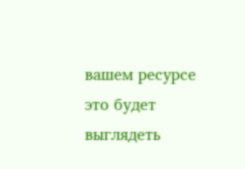вашем ресурсе это будет выглядеть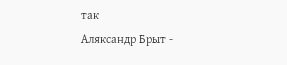так
Аляксандр Брыт -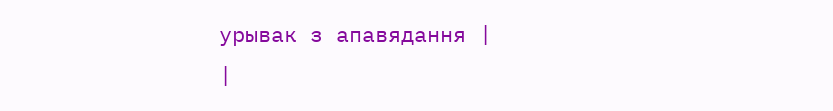урывак з апавядання |
|